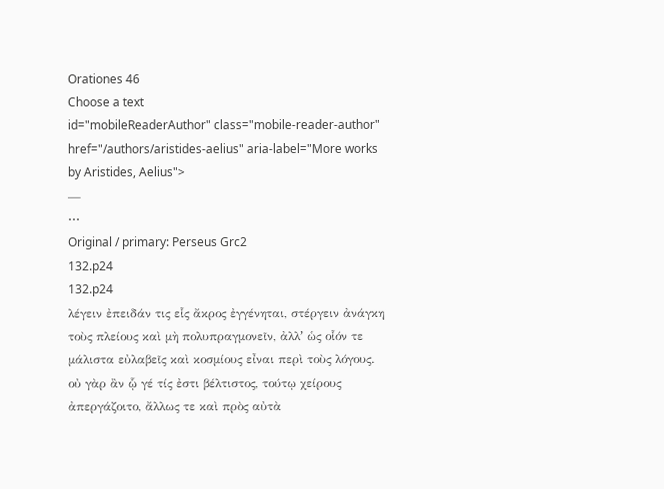Orationes 46
Choose a text
id="mobileReaderAuthor" class="mobile-reader-author" href="/authors/aristides-aelius" aria-label="More works by Aristides, Aelius">
—
⋯
Original / primary: Perseus Grc2
132.p24
132.p24
λέγειν ἐπειδάν τις εἷς ἄκρος ἐγγένηται, στέργειν ἀνάγκη τοὺς πλείους καὶ μὴ πολυπραγμονεῖν, ἀλλʼ ὡς οἷόν τε μάλιστα εὐλαβεῖς καὶ κοσμίους εἶναι περὶ τοὺς λόγους. οὐ γὰρ ἂν ᾧ γέ τίς ἐστι βέλτιστος, τούτῳ χείρους ἀπεργάζοιτο, ἄλλως τε καὶ πρὸς αὐτὰ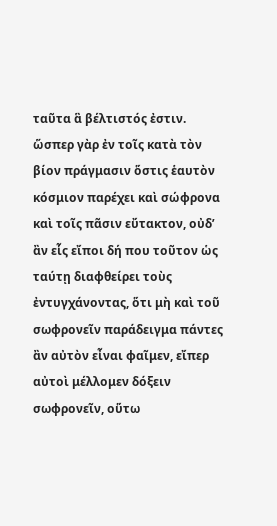ταῦτα ἃ βέλτιστός ἐστιν. ὥσπερ γὰρ ἐν τοῖς κατὰ τὸν βίον πράγμασιν ὅστις ἑαυτὸν κόσμιον παρέχει καὶ σώφρονα καὶ τοῖς πᾶσιν εὔτακτον, οὐδʼ ἂν εἷς εἴποι δή που τοῦτον ὡς ταύτῃ διαφθείρει τοὺς ἐντυγχάνοντας, ὅτι μὴ καὶ τοῦ σωφρονεῖν παράδειγμα πάντες ἂν αὐτὸν εἶναι φαῖμεν, εἴπερ αὐτοὶ μέλλομεν δόξειν σωφρονεῖν, οὕτω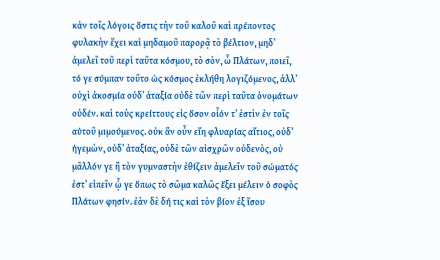κἀν τοῖς λόγοις ὅστις τὴν τοῦ καλοῦ καὶ πρέποντος φυλακὴν ἔχει καὶ μηδαμοῦ παρορᾷ τὸ βέλτιον, μηδʼ ἀμελεῖ τοῦ περὶ ταῦτα κόσμου, τὸ σὸν, ὦ Πλάτων, ποιεῖ, τό γε σύμπαν τοῦτο ὡς κόσμος ἐκλήθη λογιζόμενος, ἀλλʼ οὐχὶ ἀκοσμία οὐδʼ ἀταξία οὐδὲ τῶν περὶ ταῦτα ὀνομάτων οὐδέν. καὶ τοὺς κρείττους εἰς ὅσον οἷόν τʼ ἐστὶν ἐν τοῖς αὑτοῦ μιμούμενος. οὐκ ἂν οὖν εἴη φλυαρίας αἴτιος, οὐδʼ ἡγεμὼν, οὐδʼ ἀταξίας, οὐδὲ τῶν αἰσχρῶν οὐδενὸς, οὐ μᾶλλόν γε ἢ τὸν γυμναστὴν ἐθίζειν ἀμελεῖν τοῦ σώματός ἐστʼ εἰπεῖν ᾧ γε ὅπως τὸ σῶμα καλῶς ἕξει μέλειν ὁ σοφὸς Πλάτων φησίν. ἐὰν δὲ δή τις καὶ τὸν βίον ἐξ ἴσου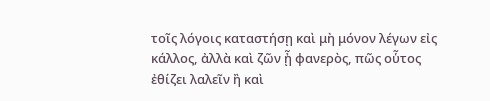τοῖς λόγοις καταστήσῃ καὶ μὴ μόνον λέγων εἰς κάλλος, ἀλλὰ καὶ ζῶν ᾖ φανερὸς, πῶς οὗτος ἐθίζει λαλεῖν ἢ καὶ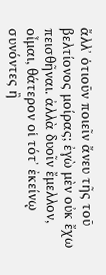ἄλλʼ ὁτιοῦν ποιεῖν ἄνευ τῆς τοῦ βελτίονος μοίρας; ἐγὼ μὲν οὐκ ἔχω πεισθῆναι. ἀλλὰ δυοῖν ἔμελλον, οἶμαι, θάτερον οἱ τότʼ ἐκείνῳ συνόντες ἢ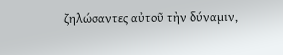ζηλώσαντες αὐτοῦ τὴν δύναμιν,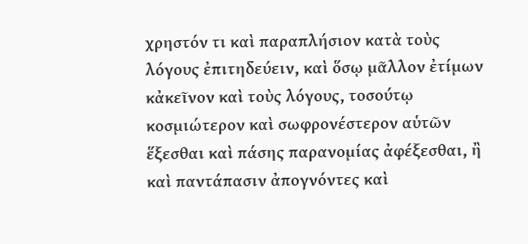χρηστόν τι καὶ παραπλήσιον κατὰ τοὺς λόγους ἐπιτηδεύειν, καὶ ὅσῳ μᾶλλον ἐτίμων κἀκεῖνον καὶ τοὺς λόγους, τοσούτῳ κοσμιώτερον καὶ σωφρονέστερον αὑτῶν ἕξεσθαι καὶ πάσης παρανομίας ἀφέξεσθαι, ἢ καὶ παντάπασιν ἀπογνόντες καὶ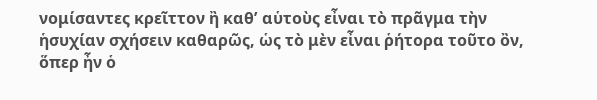νομίσαντες κρεῖττον ἢ καθʼ αὑτοὺς εἶναι τὸ πρᾶγμα τὴν ἡσυχίαν σχήσειν καθαρῶς, ὡς τὸ μὲν εἶναι ῥήτορα τοῦτο ὂν, ὅπερ ἦν ὁ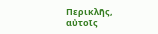Περικλῆς, αὐτοῖς